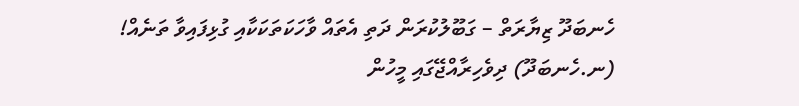ހެނބަދޫ ޒިޔާރަތް – ގަބޫލުކުރަން ދަތި އެތައް ވާހަކަތަކަކާއި ގުޅިފައިވާ ތަނެއް!
(ނ.ހެނބަދޫ) ދިވެހިރާއްޖޭގައި މީހުން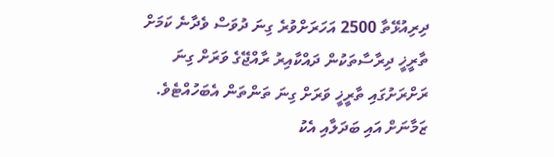ދިރިއުޅޭތާ 2500 އަހަރަށްވުރެ ގިނަ ދުވަސް ވެދާނެ ކަމަށް ތާރީޚީ ދިރާސާތަކުން ދައްކާއިރު ރާއްޖޭގެ ވަރަށް ގިނަ ރަށްރަށުގައި ތާރީޚީ ވަރަށް ގިނަ ތަންތަން އެބަހުއްޓެވެ. ޒަމާނަށް އައި ބަދަލާއި އެކު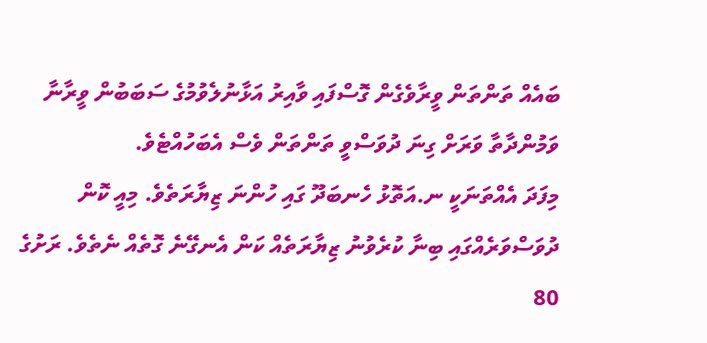ބައެއް ތަންތަން ވީރާވެގެން ގޮސްފައި ވާއިރު އަޅާނުލެވުމުގެ ސަބަބުން ވީރާނާ ވަމުންދާތާ ވަރަށް ގިނަ ދުވަސްވީ ތަންތަން ވެސް އެބަހުއްޓެވެ.
މިފަދަ އެއްތަނަކީ ނ.އަތޮޅު ހެނބަދޫ ގައި ހުންނަ ޒިޔާރަތެވެ. މިއީ ކޮން ދުވަސްވަރެއްގައި ބިނާ ކުރެވުނު ޒިޔާރަތެއް ކަން އެނގޭނެ ގޮތެއް ނެތެވެ. ރަށުގެ 80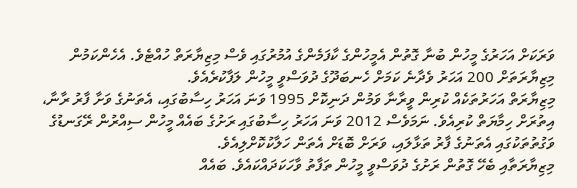ވަރަކަށް އަހަރުގެ މީހުން ބުނާ ގޮތުން އެމީހުންގެ ކާފަމެންގެ އުމުރުގައި ވެސް މިޒިޔާރަތް ހުއްޓެވެ. އެހެންކަމުން މިޒިޔާރަތަށް 200 އަހަރު ވެދާނެ ކަމަށް ހެނބަދޫގެ ދުވަސްވީ މީހުން ލަފާކުރެއެވެ.
މިޒިޔާރަތް އަހަރުތަކެއް ކުރިން ވީރާނާ ވަމުން ދަނިކޮށް 1995 ވަނަ އަހަރު ހިސާބުގައި، އެތަނުގެ ވަށާ ފާރު ރާނާ، އިތުރަށް ހިމާޔަތް ކުރިއެވެ. ނަމަވެސް 2012 ވަނަ އަހަރު ހިސާބުގައި ރަށުގެ ބައެއް މީހުން ސިއްރުން ރޭގަނޑުގެ ވަގުތުތަކުގައި އެތަނުގެ ފާރު ތަޅާލައި، ވަރަށް ބޮޑަށް އެތަން ހަލާކުކޮށްލިއެވެ.
މިޒިޔާރަތާއި ބެހޭ ގޮތުން ރަށުގެ ދުވަސްވީ މީހުން ތަފާތު ވާހަކަދައްކައެވެ. ބައެއް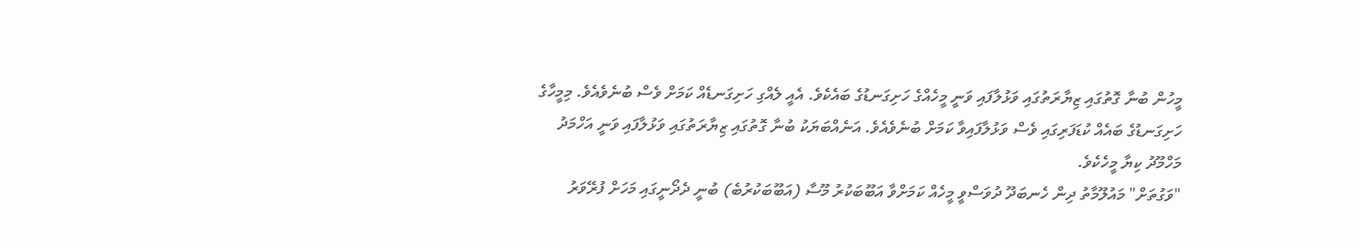މީހުން ބުނާ ގޮތުގައި ޒިޔާރަތުގައި ވަޅުލާފައި ވަނީ މީހެއްގެ ހަށިގަނޑުގެ ބައެކެވެ. އެއީ ލެއްގި ހަށިގަނޑެއް ކަމަށް ވެސް ބުނެވެއެވެ. މިމީހާގެ ހަށިގަނޑުގެ ބައެއް ކުޑަފަރިގައި ވެސް ވަޅުލާފައިވާ ކަމަށް ބުނެވެއެވެ. އަނެއްބަޔަކު ބުނާ ގޮތުގައި ޒިޔާރަތުގައި ވަޅުލާފައި ވަނީ އަހްމަދު މަހްމޫދު ކިޔާ މީހެކެވެ.
"ވަގުތަށް" މައުލޫމާތު ދިން ހެނބަދޫ ދުވަސްވީ މީހެއް ކަމަށްވާ އަބޫބަކުރު މޫސާ (އަބޫބަކުރުބެ) ބުނީ ދެދޯނީގައި މަހަށް ފުރޭވަރު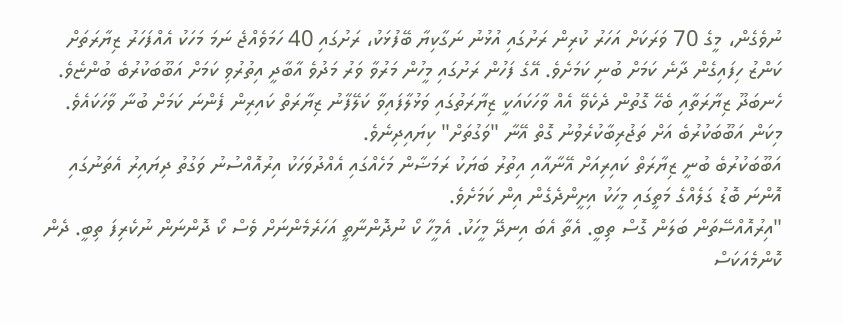ނުވެގެން، މީގެ 70 ވަރަކަށް އަހަރު ކުރިން ރަށުގައި އުޅުނު ނަގާކިޔާ ބޭފުޅަކު، ރަށުގައި 40 ހަމަވެއްޖެ ނަމަ މަހަކު އެއްފަހަރު ޒިޔާރަތަށް ކަންޒު ހިފައިގެން ދާނެ ކަމަށް ބުނި ކަމަށެވެ. އޭގެ ފަހުން ރަށުގައި މީހުން މަރުވާ ވަރު މަދުވެ އާބާދީ އިތުރުވި ކަމަށް އަބޫބަކުރުބެ ބުންޏެވެ.
ހެނބަދޫ ޒިޔާރަތާއި ބެހޭ ގޮތުން ދެކެވޭ އެއް ވާހަކައަކީ ޒިޔާރަތުގައި ވަޅުލާފައިވާ ކަލޭފާނު ޒިޔާރަތް ކައިރިން ފެންނަ ކަމަށް ބުނާ ވާހަކައެވެ. މިކަން އަބޫބަކުރުބެ އަށް ތަޖުރިބާކުރެވުނު ގޮތް އޭނާ "ވަގުތަށް" ކިޔައިދިނެވެ.
އަބޫބަކުރުބެ ބުނީ ޒިޔާރަތް ކައިރިއަށް އޭނާއާއި އިތުރު ބަޔަކު ރަމަޟާން މަހެއްގައި އެއްދުވަހަކު އިރުއޮއްސުނު ވަގުތު ދިޔައިރު އެތަނުގައި އޮންނަ ބޮޑު ގަލެއްގެ މަތީގައި މީހަކު އިށީންދެގެން އިން ކަމަށެވެ.
"އިރުއޮއްސޭތަން ބަލަން ގޮސް ތިބީ. އެތާ އެބަ އިނދޭ މީހަކު. އެމީހާ ކޯ ނުދޮންނާތީ އަހަރެމެންނަށް ވެސް ކޯ ދޮންނަން ނުކެރިފަ ތިބީ. ދެން ކޮންމެއަކަސް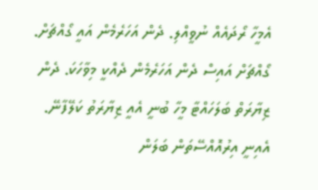އެމީހާ ރޯދައެއް ނުވީއްލި. ދެން އަހަރެމެން އައީ ގޯއްޗަށް. ގޯއްޗަށް އައިސް ދެން އަހަރެމެން ދެއްކީ މިވާހަކަ. ދެން ޒިޔާރަތް ބަލަހައްޓާ މީހާ ބުނީ އެއީ ޒިޔާރަތު ކަލޭފާނޭ. އެއިނީ އިރުއޮއްސޭތަން ބަލަން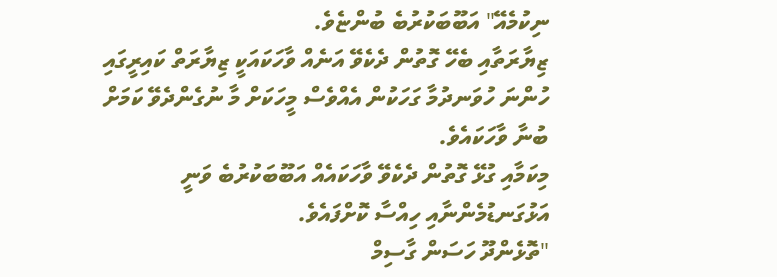ނިކުމެއޭ" އަބޫބަކުރުބެ ބުންޏެވެ.
ޒިޔާރަތާއި ބެހޭ ގޮތުން ދެކެވޭ އަނެއް ވާހަކައަކީ ޒިޔާރަތް ކައިރީގައި ހުންނަ ހުވަނދުމާ ގަހަކުން އެއްވެސް މީހަކަށް މާ ނުގެންދެވޭ ކަމަށް ބުނާ ވާހަކައެވެ.
މިކަމާއި ގުޅޭ ގޮތުން ދެކެވޭ ވާހަކައެއް އަބޫބަކުރުބެ ވަނީ އަޅުގަނޑުމެންނާއި ހިއްސާ ކޮށްފައެވެ.
"ތޮޅެންދޫ ހަސަން ގާސިމް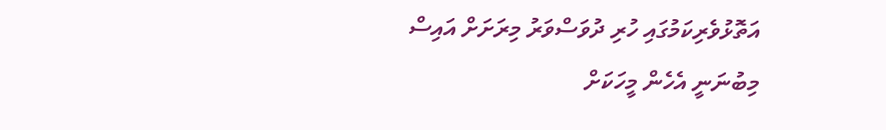އަތޮޅުވެރިކަމުގައި ހުރި ދުވަސްވަރު މިރަށަށް އައިސް މިބުނަނީ އެހެން މީހަކަށް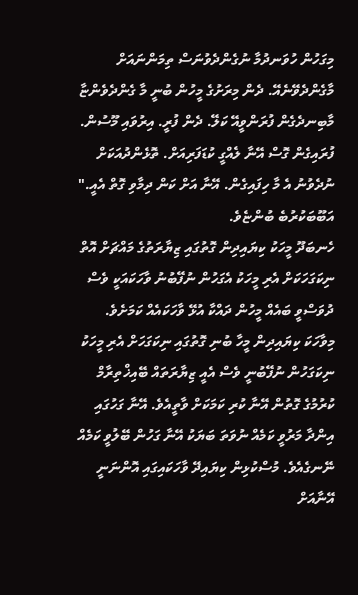މިގަހުން ހުވަނދުމާ ނުގެންދެވުނަސް ތިމަންނައަށް މާގެންދެވޭނެއޭ. ދެން މިރަށުގެ މީހުން ބުނީ މާ ގެންދެވެންޏާ މާބިނދެގެން ފުރަންވީއޭ ކަލޭ. ދެން ފުރީ. އިރުވައި މޫސުން. ފުރައިގެން ގޮސް އޭނާ ލެއްގީ ކުޑަފަރިއަށް. ތޮޅެންދުއަކަށް ނުދެވުނު އެ މާ ހިފައިގެން. އޭނާ އަށް ކަން ދިމާވި ގޮތް އެއީ." އަބޫބަކުރުބެ ބުންޏެވެ.
ހެނބަދޫ މީހަކު ކިޔައިދިން ގޮތުގައި ޒިޔާރަތުގެ މައްޗަށް އޮތް ނިކަގަހަކަށް އެރި މީހަކު އެގަހުން ނުފޭބުނު ވާހަކައަކީ ވެސް ދުވަސްވީ ބައެއް މީހުން ދައްކާ އުޅޭ ވާހަކައެއް ކަމަށެވެ. މިވާހަކަ ކިޔައިދިން މީހާ ބުނި ގޮތުގައި ނިކަގަހަށް އެރި މީހަކު ނިކަގަހުން ނުފޭބުނީ ވެސް އެއީ ޒިޔާރަތައް ބޭއިޚްތިރާމް ކުރުމުގެ ގޮތުން އޭނާ ކުރި ކަމަކަށް ވާތީއެވެ. އޭނާ ގަހުގައި އިންދާ މަރުވީ ކަމެއް ނުވަތަ ބަޔަކު އޭނާ ގަހުން ބޭލުވީ ކަމެއް ނޭނގެއެވެ. މުސްކުޅިން ކިޔައިދޭ ވާހަކައިގައި އޮންނަނީ އޭނާއަށް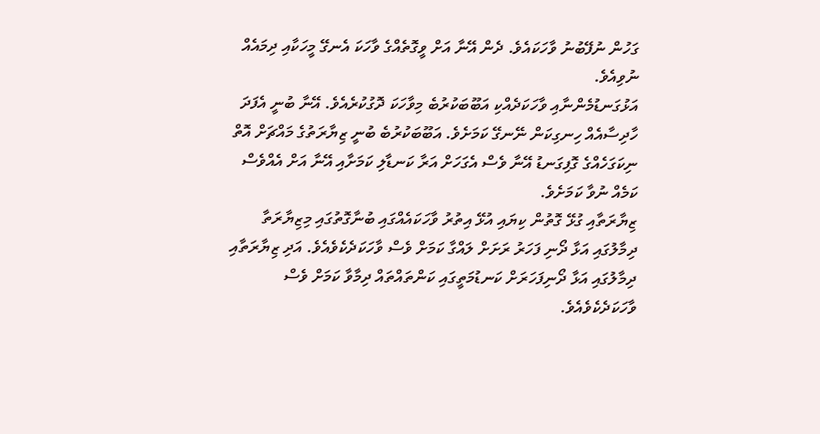ގަހުން ނުފޭބުނު ވާހަކައެވެ. ދެން އޭނާ އަށް ވީގޮތެއްގެ ވާހަކަ އެނގޭ މީހަކާއި ދިމައެއް ނުވިއެވެ.
އަޅުގަނޑުމެންނާއި ވާހަކަދެއްކި އަބޫބަކުރުބެ މިވާހަކަ ދޮގުކުރެއެވެ. އޭނާ ބުނީ އެފަދަ ހާދިސާއެއް ހިނގިކަން ނޭނގޭ ކަމަށެވެ. އަބޫބަކުރުބެ ބުނީ ޒިޔާރަތުގެ މައްޗަށް އޮތް ނިކަގަހެއްގެ ގޮފިގަނޑު އޭނާ ވެސް އެގަހަށް އަރާ ކަނޑާލި ކަމަށާއި އޭނާ އަށް އެއްވެސް ކަމެއް ނުވާ ކަމަށެވެ.
ޒިޔާރަތާއި ގުޅޭ ގޮތުން ކިޔައި އުޅޭ އިތުރު ވާހަކައެއްގައި ބުނާގޮތުގައި މިޒިޔާރަތާ ދިމާލުގައި އަޅާ ދޯނި ފަހަރު ރަށަށް ލައްގާ ކަމަށް ވެސް ވާހަކަދެކެވެއެވެ. އަދި ޒިޔާރަތާއި ދިމާލުގައި އަޅާ ދޯނިފަހަރަށް ކަނޑުމަތީގައި ކަންތައްތައް ދިމާވާ ކަމަށް ވެސް ވާހަކަދެކެވެއެވެ.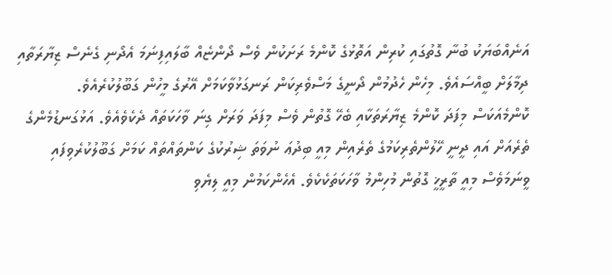އަނެއްބަޔަކު ބުނާ ގޮތުގައި ކުރިން އަތޮޅުގެ ކޮންމެ ރަށަކުން ވެސް ދޯންޏެއް ބާލައިފިނަމަ އެދޯނި ގެނެސް ޒިޔާރަތާއި ދިމާލަށް ބީއްސައެވެ. މިހެން ހެދުމުން ދޯނީގެ މަސްވެރިކަން ރަނގަޅުވާކަމަށް އޭރުގެ މީހުން ގަބޫލުކުރެއެވެ.
ކޮންމެއަކަސް މިފަދަ ކޮންމެ ޒިޔާރަތަކާއި ބެހޭ ގޮތުން ވެސް މިފަދަ ވަރަށް ގިނަ ވާހަކަތައް ދެކެވެއެވެ. އަޅުގަނޑުމެންގެ ތެރެއަށް އައި ދީނީ ހޭލުންތެރިކަމުގެ ތެރެއިން މިއީ ބިދުޢަ ނުވަތަ ޝިރުކުގެ ކަންތައްތައް ކަމަށް ގަބޫލުކުރެވިފައި ވީނަމަވެސް މިއީ ތާރީޚީ ގޮތުން މުހިންމު ވާހަކަތަކެކެވެ. އެހެންކަމުން މިއީ ލިޔެވި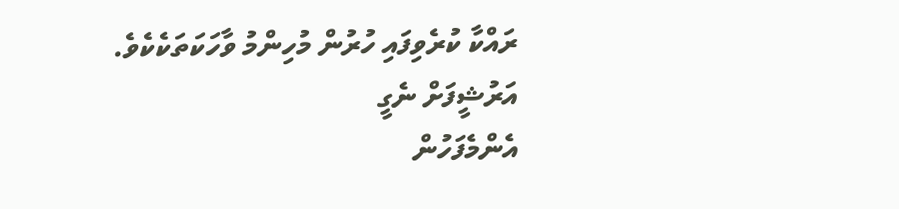ރައްކާ ކުރެވިފައި ހުރުން މުހިންމު ވާހަކަތަކެކެވެ.
އަރުޝީފަށް ނެގީ
އެންމެފަހުން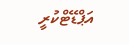އަޕްޑޭޓްކުރީ